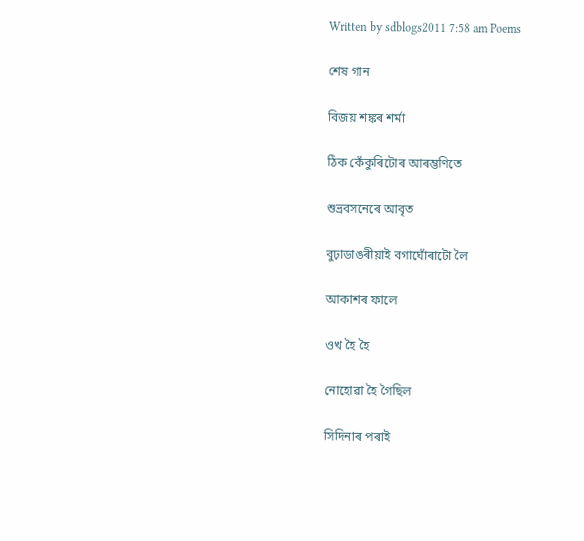Written by sdblogs2011 7:58 am Poems

শেষ গান

বিজয় শঙ্কৰ শৰ্মা

ঠিক কেঁকুৰিটোৰ আৰম্ভণিতে

শুভ্ৰবসনেৰে আবৃত

বুঢ়াডাঙৰীয়াই বগাঘোঁৰাটো লৈ

আকাশৰ ফালে

ওখ হৈ হৈ

নোহোৱা হৈ গৈছিল

সিদিনাৰ পৰাই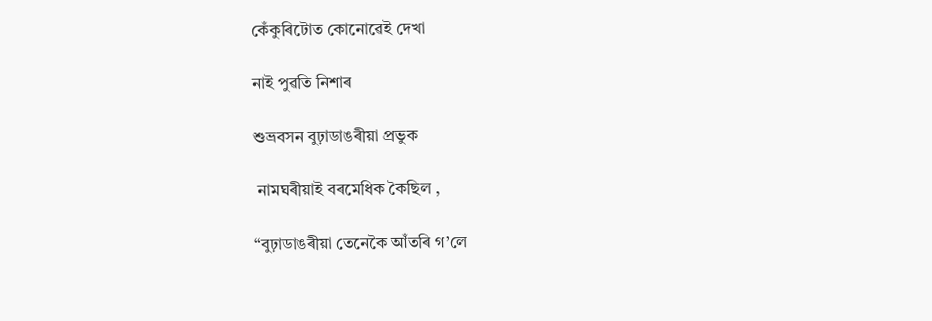কেঁকুৰিটোত কোনোৱেই দেখা

নাই পুৱতি নিশাৰ

শুভ্ৰবসন বুঢ়াডাঙৰীয়া প্ৰভুক

 নামঘৰীয়াই বৰমেধিক কৈছিল ,

“বুঢ়াডাঙৰীয়া তেনেকৈ আঁতৰি গ’লে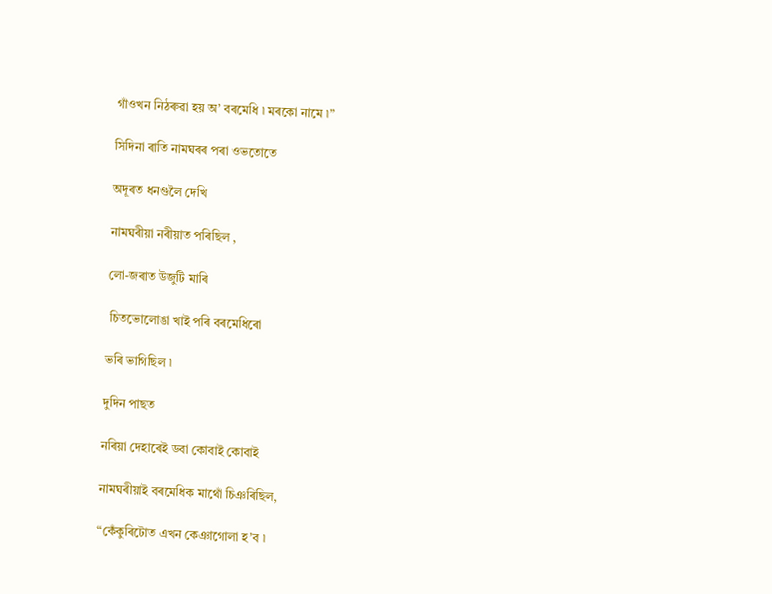গাঁওখন নিঠৰুৱা হয় অ’ বৰমেধি ৷ মৰকো নামে ৷”

সিদিনা ৰাতি নামঘৰৰ পৰা ওভতোতে

অদূৰত ধনগুলৈ দেখি

নামঘৰীয়া নৰীয়াত পৰিছিল ,

লো-জৰাত উজুটি মাৰি

 চিতভোলোঙা খাই পৰি বৰমেধিৰো

ভৰি ভাগিছিল ৷

দুদিন পাছত

নৰিয়া দেহাৰেই ডবা কোবাই কোবাই

নামঘৰীয়াই বৰমেধিক মাথোঁ চিঞৰিছিল,

“কেঁকুৰিটোত এখন কেঞাগোলা হ’ব ৷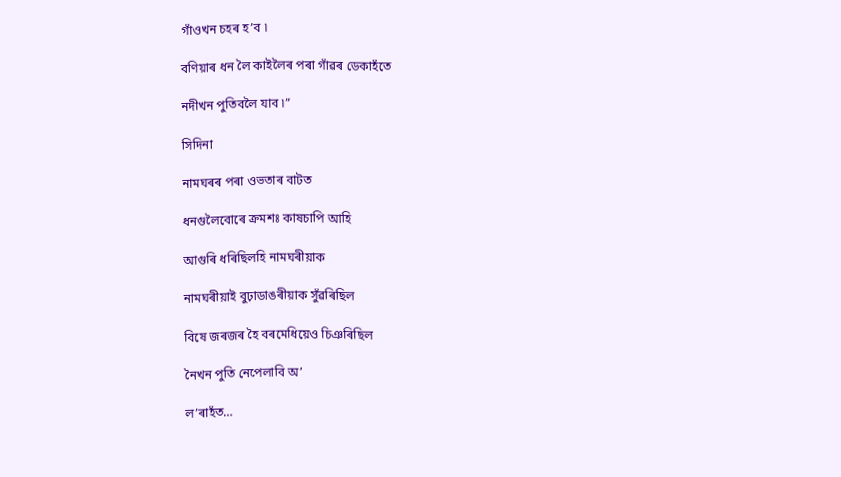গাঁওখন চহৰ হ’ব ৷

বণিয়াৰ ধন লৈ কাইলৈৰ পৰা গাঁৱৰ ডেকাহঁতে

নদীখন পুতিবলৈ যাব ৷”

সিদিনা

নামঘৰৰ পৰা ওভতাৰ বাটত

ধনগুলৈবোৰে ক্ৰমশঃ কাষচাপি আহি

আগুৰি ধৰিছিলহি নামঘৰীয়াক

নামঘৰীয়াই বুঢ়াডাঙৰীয়াক সুঁৱৰিছিল

বিষে জৰজৰ হৈ বৰমেধিয়েও চিঞৰিছিল

নৈখন পুতি নেপেলাবি অ’

ল’ৰাহঁত…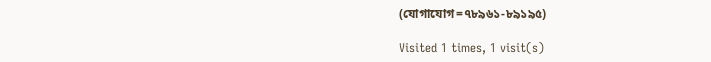(যোগাযোগ=৭৮৯৬১-৮৯১৯৫)

Visited 1 times, 1 visit(s)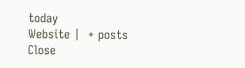today
Website |  + posts
Close